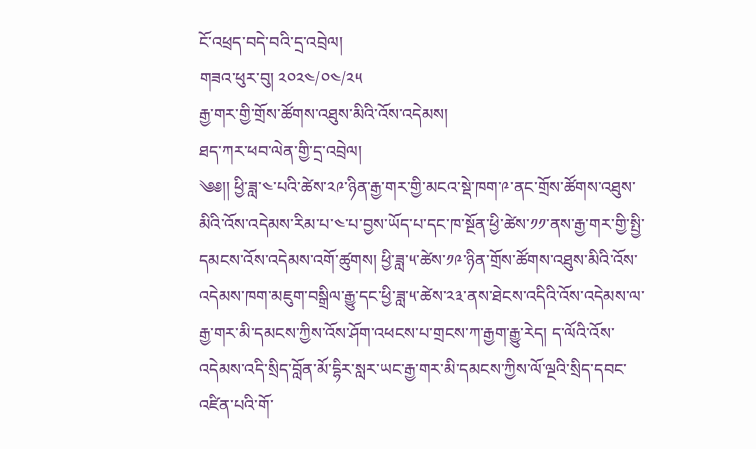ངོ་འཕྲད་བདེ་བའི་དྲ་འབྲེལ།
གཟའ་ཕུར་བུ། ༢༠༢༤/༠༤/༢༥
རྒྱ་གར་གྱི་གྲོས་ཚོགས་འཐུས་མིའི་འོས་འདེམས།
ཐད་ཀར་ཕབ་ལེན་གྱི་དྲ་འབྲེལ།
༄༅།། ཕྱི་ཟླ་༤་པའི་ཚེས་༢༩་ཉིན་རྒྱ་གར་གྱི་མངའ་སྡེ་ཁག་༩་ནང་གྲོས་ཚོགས་འཐུས་མིའི་འོས་འདེམས་རིམ་པ་༤་པ་བྱས་ཡོད་པ་དང་ཁ་སྔོན་ཕྱི་ཚེས་༡༡་ནས་རྒྱ་གར་གྱི་སྤྱི་དམངས་འོས་འདེམས་འགོ་ཚུགས། ཕྱི་ཟླ་༥་ཚེས་༡༩་ཉིན་གྲོས་ཚོགས་འཐུས་མིའི་འོས་འདེམས་ཁག་མཇུག་བསྒྲིལ་རྒྱུ་དང་ཕྱི་ཟླ་༥་ཚེས་༢༣་ནས་ཐེངས་འདིའི་འོས་འདེམས་ལ་རྒྱ་གར་མི་དམངས་ཀྱིས་འོས་ཤོག་འཕངས་པ་གྲངས་ཀ་རྒྱག་རྒྱུ་རེད། ད་ལོའི་འོས་འདེམས་འདི་སྲིད་བློན་མོ་དྷིར་སླར་ཡང་རྒྱ་གར་མི་དམངས་ཀྱིས་ལོ་ལྔའི་སྲིད་དབང་འཛིན་པའི་གོ་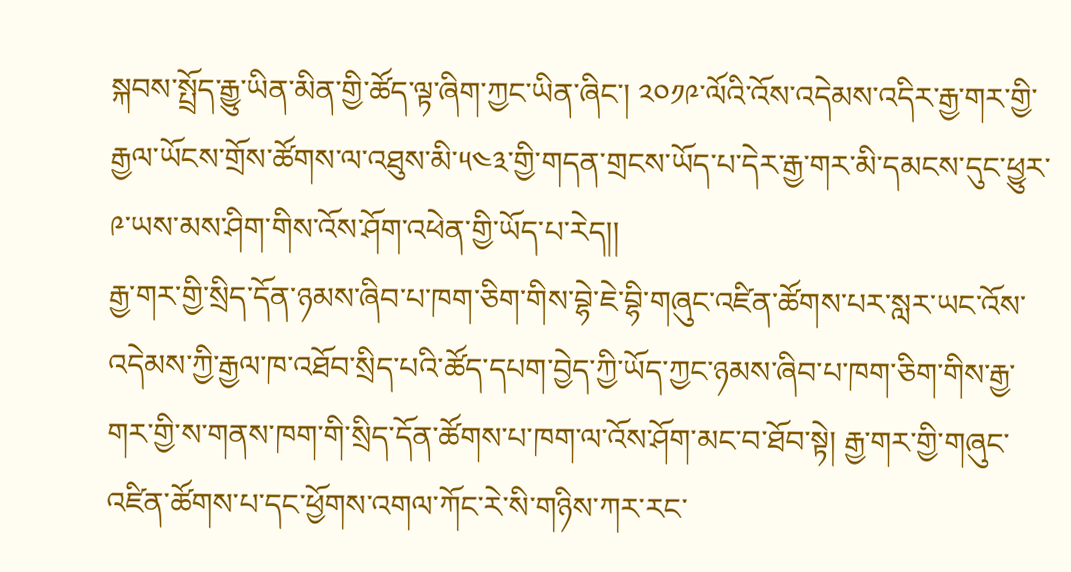སྐབས་སྤྲོད་རྒྱུ་ཡིན་མིན་གྱི་ཚོད་ལྟ་ཞིག་ཀྱང་ཡིན་ཞིང་། ༢༠༡༩་ལོའི་འོས་འདེམས་འདིར་རྒྱ་གར་གྱི་རྒྱལ་ཡོངས་གྲོས་ཚོགས་ལ་འཐུས་མི་༥༤༣་གྱི་གདན་གྲངས་ཡོད་པ་དེར་རྒྱ་གར་མི་དམངས་དུང་ཕྱུར་༩་ཡས་མས་ཤིག་གིས་འོས་ཤོག་འཕེན་གྱི་ཡོད་པ་རེད།།
རྒྱ་གར་གྱི་སྲིད་དོན་ཉམས་ཞིབ་པ་ཁག་ཅིག་གིས་བྷེ་ཇེ་བྷི་གཞུང་འཛིན་ཚོགས་པར་སླར་ཡང་འོས་འདེམས་ཀྱི་རྒྱལ་ཁ་འཐོབ་སྲིད་པའི་ཚོད་དཔག་བྱེད་ཀྱི་ཡོད་ཀྱང་ཉམས་ཞིབ་པ་ཁག་ཅིག་གིས་རྒྱ་གར་གྱི་ས་གནས་ཁག་གི་སྲིད་དོན་ཚོགས་པ་ཁག་ལ་འོས་ཤོག་མང་བ་ཐོབ་སྟེ། རྒྱ་གར་གྱི་གཞུང་འཛིན་ཚོགས་པ་དང་ཕྱོགས་འགལ་ཀོང་རེ་སི་གཉིས་ཀར་རང་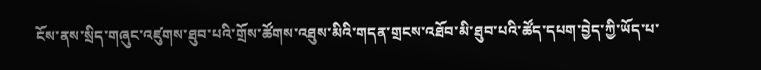ངོས་ནས་སྲིད་གཞུང་འཛུགས་ཐུབ་པའི་གྲོས་ཚོགས་འཐུས་མིའི་གདན་གྲངས་འཐོབ་མི་ཐུབ་པའི་ཚོད་དཔག་བྱེད་ཀྱི་ཡོད་པ་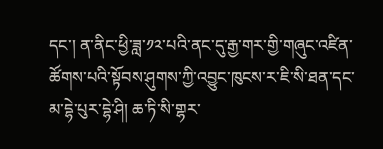དང་། ན་ནིང་ཕྱི་ཟླ་༡༢་པའི་ནང་དུ་རྒྱ་གར་གྱི་གཞུང་འཛིན་ཚོགས་པའི་སྟོབས་ཤུགས་ཀྱི་འབྱུང་ཁུངས་ར་ཇི་སི་ཐན་དང་མ་དྷེ་པུར་དྷེ་ཤི། ཆ་ཏི་སི་གྷར་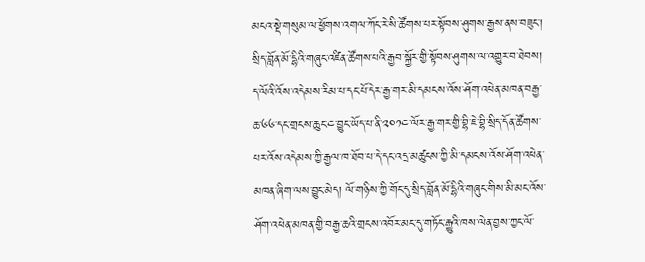མངའ་སྡེ་གསུམ་ལ་ཕྱོགས་འགལ་ཀོང་རེ་སི་ཚོགས་པར་སྟོབས་ཤུགས་རྒྱས་ནས་བཟུང་། སྲིད་བློན་མོ་དྷིའི་གཞུང་འཛིན་ཚོགས་པའི་རྒྱབ་སྐྱོར་གྱི་སྟོབས་ཤུགས་ལ་འགྱུར་བ་ཐེབས། ད་ལོའི་འོས་འདེམས་རིམ་པ་དང་པོ་དེར་རྒྱ་གར་མི་དམངས་འོས་ཤོག་འཕེན་མཁན་བརྒྱ་ཆ་༦༦་དང་གྲངས་ཆུང་༤་བྱུང་ཡོད་པ་ནི་༢༠༡༤་ལོར་རྒྱ་གར་གྱི་བྷི་ཇེ་བྷི་སྲིད་དོན་ཚོགས་པར་འོས་འདེམས་ཀྱི་རྒྱལ་ཁ་ཐོབ་པ་དེ་དང་འདྲ་མཚུངས་ཀྱི་མི་དམངས་འོས་ཤོག་འཕེན་མཁན་ཞིག་ལས་བྱུང་མེད། ལོ་གཉིས་ཀྱི་གོང་དུ་སྲིད་བློན་མོ་དྷིའི་གཞུང་གིས་མི་མང་འོས་ཤོག་འཕེན་མཁན་གྱི་བརྒྱ་ཆའི་གྲངས་འབོར་མང་དུ་གཏོང་རྒྱུའི་ཁས་ལེན་བྱས་ཀྱང་ལོ་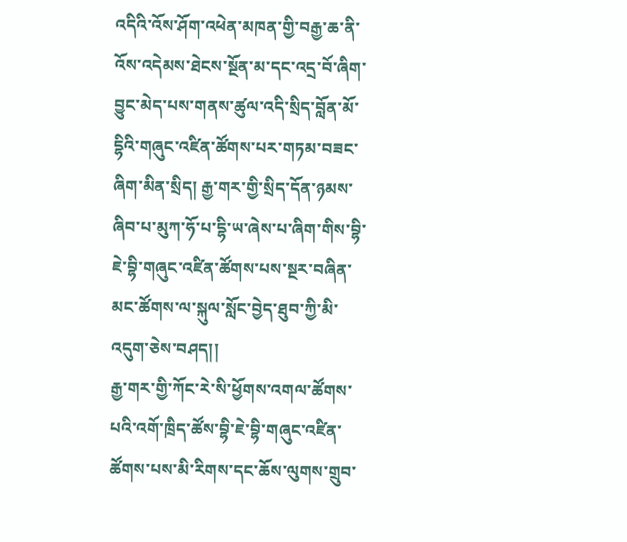འདིའི་འོས་ཤོག་འཕེན་མཁན་གྱི་བརྒྱ་ཆ་ནི་འོས་འདེམས་ཐེངས་སྔོན་མ་དང་འདྲ་བོ་ཞིག་བྱུང་མེད་པས་གནས་ཚུལ་འདི་སྲིད་བློན་མོ་དྷིའི་གཞུང་འཛིན་ཚོགས་པར་གཏམ་བཟང་ཞིག་མིན་སྲིད། རྒྱ་གར་གྱི་སྲིད་དོན་ཉམས་ཞིབ་པ་མུཀ་ཧོ་པ་དྷི་ཡ་ཞེས་པ་ཞིག་གིས་བྷི་ཇེ་བྷི་གཞུང་འཛིན་ཚོགས་པས་སྔར་བཞིན་མང་ཚོགས་ལ་སྐུལ་སློང་བྱེད་ཐུབ་ཀྱི་མི་འདུག་ཅེས་བཤད།།
རྒྱ་གར་གྱི་ཀོང་རེ་སི་ཕྱོགས་འགལ་ཚོགས་པའི་འགོ་ཁྲིད་ཚོས་བྷི་ཇེ་བྷི་གཞུང་འཛིན་ཚོགས་པས་མི་རིགས་དང་ཆོས་ལུགས་གྲུབ་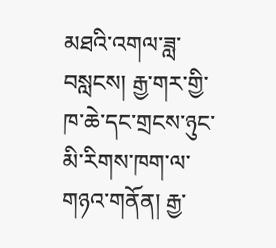མཐའི་འགལ་ཟླ་བསླངས། རྒྱ་གར་གྱི་ཁ་ཆེ་དང་གྲངས་ཉུང་མི་རིགས་ཁག་ལ་གཉའ་གནོན། རྒྱ་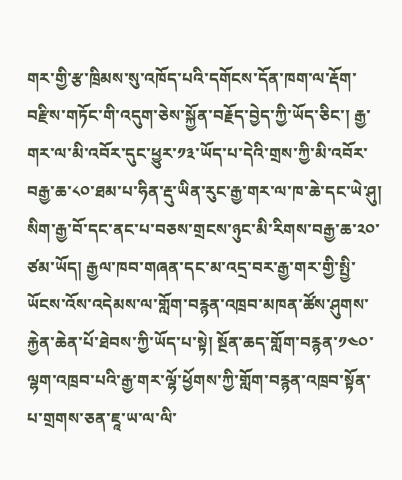གར་གྱི་རྩ་ཁྲིམས་སུ་འཁོད་པའི་དགོངས་དོན་ཁག་ལ་རྡོག་བརྫིས་གཏོང་གི་འདུག་ཅེས་སྐྱོན་བརྗོད་བྱེད་ཀྱི་ཡོད་ཅིང་། རྒྱ་གར་ལ་མི་འབོར་དུང་ཕྱུར་༡༣་ཡོད་པ་དེའི་གྲས་ཀྱི་མི་འབོར་བརྒྱ་ཆ་༨༠་ཐམ་པ་ཧིན་རྡུ་ཡིན་རུང་རྒྱ་གར་ལ་ཁ་ཆེ་དང་ཡེ་ཤུ། སིག་རྒྱ་བོ་དང་ནང་པ་བཅས་གྲངས་ཉུང་མི་རིགས་བརྒྱ་ཆ་༢༠་ཙམ་ཡོད། རྒྱལ་ཁབ་གཞན་དང་མ་འདྲ་བར་རྒྱ་གར་གྱི་སྤྱི་ཡོངས་འོས་འདེམས་ལ་གློག་བརྙན་འཁྲབ་མཁན་ཚོས་ཤུགས་རྐྱེན་ཆེན་པོ་ཐེབས་ཀྱི་ཡོད་པ་སྟེ། སྔོན་ཆད་གློག་བརྙན་༡༤༠་ལྷག་འཁྲབ་པའི་རྒྱ་གར་ལྷོ་ཕྱོགས་ཀྱི་གློག་བརྙན་འཁྲབ་སྟོན་པ་གྲགས་ཅན་ཇཱ་ཡ་ལ་ལི་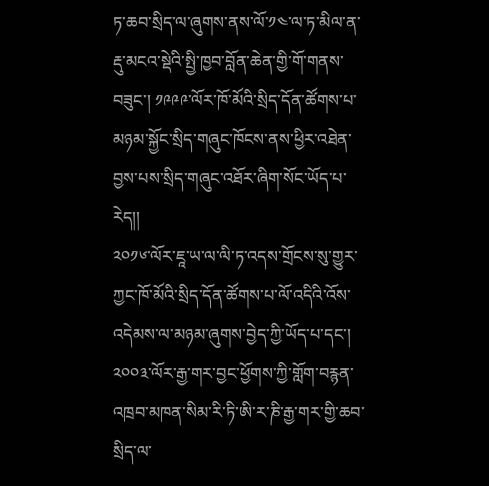ཏ་ཆབ་སྲིད་ལ་ཞུགས་ནས་ལོ་༡༤་ལ་ཏ་མིལ་ན་རྡུ་མངའ་སྡེའི་སྤྱི་ཁྱབ་བློན་ཆེན་གྱི་གོ་གནས་བཟུང་། ༡༩༩༩་ལོར་ཁོ་མོའི་སྲིད་དོན་ཚོགས་པ་མཉམ་སྐྱོང་སྲིད་གཞུང་ཁོངས་ནས་ཕྱིར་འཐེན་བྱས་པས་སྲིད་གཞུང་འཐོར་ཞིག་སོང་ཡོད་པ་རེད།།
༢༠༡༦་ལོར་ཇཱ་ཡ་ལ་ལི་ཏ་འདས་གྲོངས་སུ་གྱུར་ཀྱང་ཁོ་མོའི་སྲིད་དོན་ཚོགས་པ་ལོ་འདིའི་འོས་འདེམས་ལ་མཉམ་ཞུགས་བྱེད་ཀྱི་ཡོད་པ་དང་། ༢༠༠༣་ལོར་རྒྱ་གར་བྱང་ཕྱོགས་ཀྱི་གློག་བརྙན་འཁྲབ་མཁན་སིམ་རི་ཏི་ཨི་ར་ཎི་རྒྱ་གར་གྱི་ཆབ་སྲིད་ལ་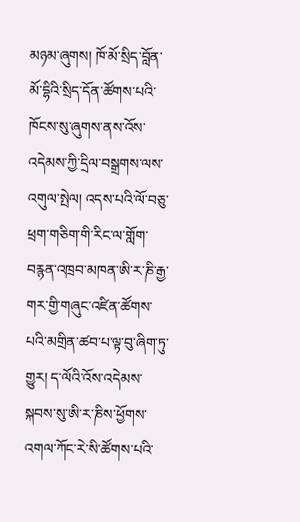མཉམ་ཞུགས། ཁོ་མོ་སྲིད་བློན་མོ་དྷིའི་སྲིད་དོན་ཚོགས་པའི་ཁོངས་སུ་ཞུགས་ནས་འོས་འདེམས་ཀྱི་དྲིལ་བསྒྲགས་ལས་འགུལ་སྤེལ། འདས་པའི་ལོ་བཅུ་ཕྲག་གཅིག་གི་རིང་ལ་གློག་བརྙན་འཁྲབ་མཁན་ཨི་ར་ཎི་རྒྱ་གར་གྱི་གཞུང་འཛིན་ཚོགས་པའི་མགྲིན་ཚབ་པ་ལྟ་བུ་ཞིག་ཏུ་གྱུར། ད་ལོའི་འོས་འདེམས་སྐབས་སུ་ཨི་ར་ཎིས་ཕྱོགས་འགལ་ཀོང་རེ་སི་ཚོགས་པའི་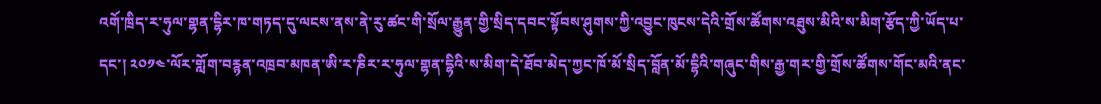འགོ་ཁྲིད་ར་ཧུལ་གྷན་དྷིར་ཁ་གཏད་དུ་ལངས་ནས་ནེ་རུ་ཚང་གི་སྲོལ་རྒྱུན་གྱི་སྲིད་དབང་སྟོབས་ཤུགས་ཀྱི་འབྱུང་ཁུངས་དེའི་གྲོས་ཚོགས་འཐུས་མིའི་ས་མིག་རྩོད་ཀྱི་ཡོད་པ་དང་། ༢༠༡༤་ལོར་གློག་བརྙན་འཁྲབ་མཁན་ཨི་ར་ཎིར་ར་ཧུལ་གྷན་དྷིའི་ས་མིག་དེ་ཐོབ་མེད་ཀྱང་ཁོ་མོ་སྲིད་བློན་མོ་དྷིའི་གཞུང་གིས་རྒྱ་གར་གྱི་གྲོས་ཚོགས་གོང་མའི་ནང་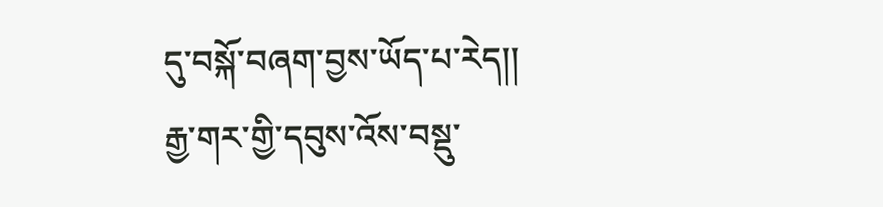དུ་བསྐོ་བཞག་བྱས་ཡོད་པ་རེད།།
རྒྱ་གར་གྱི་དབུས་འོས་བསྡུ་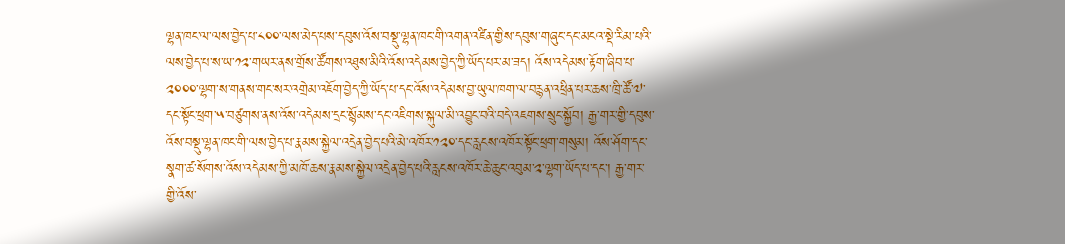ལྷན་ཁང་ལ་ལས་བྱེད་པ་༨༠༠་ལས་མེད་པས་དབུས་འོས་བསྡུ་ལྷན་ཁང་གི་འགན་འཛིན་གྱིས་དབུས་གཞུང་དང་མངའ་སྡེ་རིམ་པའི་ལས་བྱེད་པ་ས་ཡ་༡༢་གཡར་ནས་གྲོས་ཚོགས་འཐུས་མིའི་འོས་འདེམས་བྱེད་ཀྱི་ཡོད་པར་མ་ཟད། འོས་འདེམས་རྟོག་ཞིབ་པ་༢༠༠༠་ལྷག་ས་གནས་གང་སར་འགྲེམ་འཇོག་བྱེད་ཀྱི་ཡོད་པ་དང་འོས་འདེམས་བྱ་ཡུལ་ཁག་ལ་བརྙན་འཕྲིན་པར་ཆས་ཁྲི་ཚོ་༧་དང་སྟོང་ཕྲག་༥་བཙུགས་ནས་འོས་འདེམས་དྲང་སྙོམས་དང་འཇིགས་སྐུལ་མི་འབྱུང་བའི་བདེ་འཇགས་སྲུང་སྐྱོབ། རྒྱ་གར་གྱི་དབུས་འོས་བསྡུ་ལྷན་ཁང་གི་ལས་བྱེད་པ་རྣམས་སྐྱེལ་འདྲེན་བྱེད་པའི་མེ་འཁོར་༡༢༠་དང་རླངས་འཁོར་སྟོང་ཕྲག་གསུམ། འོས་ཤོག་དང་སྣག་ཚ་སོགས་འོས་འདེམས་ཀྱི་མཁོ་ཆས་རྣམས་སྐྱེལ་འདྲེན་བྱེད་པའི་རླངས་འཁོར་ཆེ་ཆུང་འབུམ་༢་ལྷག་ཡོད་པ་དང་། རྒྱ་གར་གྱི་འོས་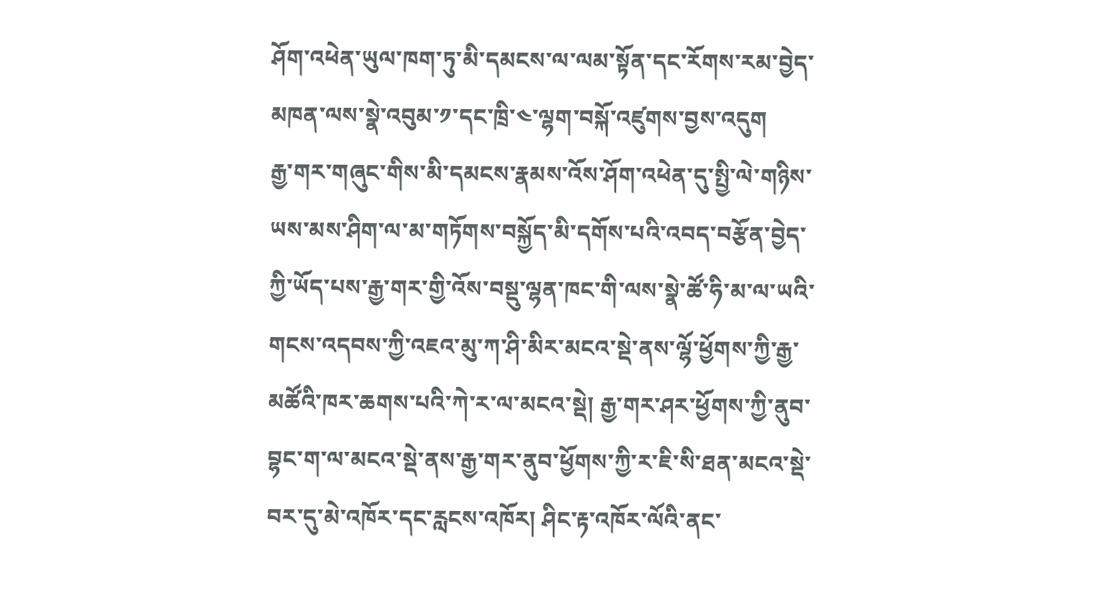ཤོག་འཕེན་ཡུལ་ཁག་ཏུ་མི་དམངས་ལ་ལམ་སྟོན་དང་རོགས་རམ་བྱེད་མཁན་ལས་སྣེ་འབུམ་༡་དང་ཁྲི་༤་ལྷག་བསྐོ་འཛུགས་བྱས་འདུག
རྒྱ་གར་གཞུང་གིས་མི་དམངས་རྣམས་འོས་ཤོག་འཕེན་དུ་སྤྱི་ལེ་གཉིས་ཡས་མས་ཤིག་ལ་མ་གཏོགས་བསྐྱོད་མི་དགོས་པའི་འབད་བརྩོན་བྱེད་ཀྱི་ཡོད་པས་རྒྱ་གར་གྱི་འོས་བསྡུ་ལྷན་ཁང་གི་ལས་སྣེ་ཚོ་ཧི་མ་ལ་ཡའི་གངས་འདབས་ཀྱི་འཇའ་མུ་ཀ་ཤི་མིར་མངའ་སྡེ་ནས་ལྷོ་ཕྱོགས་ཀྱི་རྒྱ་མཚོའི་ཁར་ཆགས་པའི་ཀེ་ར་ལ་མངའ་སྡེ། རྒྱ་གར་ཤར་ཕྱོགས་ཀྱི་ནུབ་བྷང་ག་ལ་མངའ་སྡེ་ནས་རྒྱ་གར་ནུབ་ཕྱོགས་ཀྱི་ར་ཇི་སི་ཐན་མངའ་སྡེ་བར་དུ་མེ་འཁོར་དང་རླངས་འཁོར། ཤིང་རྟ་འཁོར་ལོའི་ནང་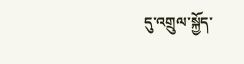དུ་འགྲུལ་སྐྱོད་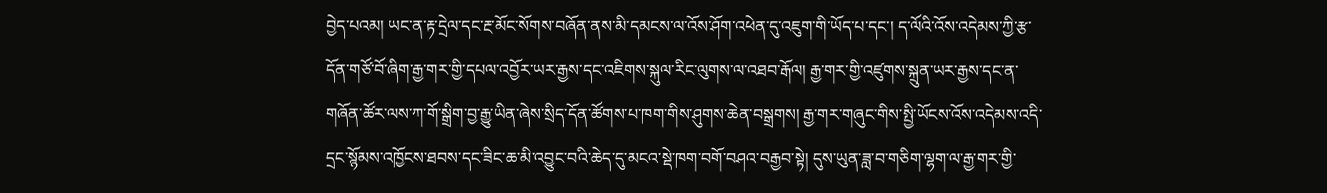བྱེད་པའམ། ཡང་ན་རྟ་དྲེལ་དང་རྔ་མོང་སོགས་བཞོན་ནས་མི་དམངས་ལ་འོས་ཤོག་འཕེན་དུ་འཇུག་གི་ཡོད་པ་དང་། ད་ལོའི་འོས་འདེམས་ཀྱི་རྩ་དོན་གཙོ་བོ་ཞིག་རྒྱ་གར་གྱི་དཔལ་འབྱོར་ཡར་རྒྱས་དང་འཇིགས་སྐུལ་རིང་ལུགས་ལ་འཐབ་རྒོལ། རྒྱ་གར་གྱི་འཛུགས་སྐྲུན་ཡར་རྒྱས་དང་ན་གཞོན་ཚོར་ལས་ཀ་གོ་སྒྲིག་བྱ་རྒྱུ་ཡིན་ཞེས་སྲིད་དོན་ཚོགས་པ་ཁག་གིས་ཤུགས་ཆེན་བསྒྲགས། རྒྱ་གར་གཞུང་གིས་སྤྱི་ཡོངས་འོས་འདེམས་འདི་དྲང་སྙོམས་འཁྱོངས་ཐབས་དང་ཟིང་ཆ་མི་འབྱུང་བའི་ཆེད་དུ་མངའ་སྡེ་ཁག་བགོ་བཤའ་བརྒྱབ་སྟེ། དུས་ཡུན་ཟླ་བ་གཅིག་ལྷག་ལ་རྒྱ་གར་གྱི་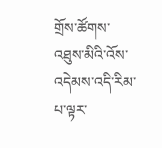གྲོས་ཚོགས་འཐུས་མིའི་འོས་འདེམས་འདི་རིམ་པ་ལྟར་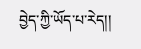བྱེད་ཀྱི་ཡོད་པ་རེད།།